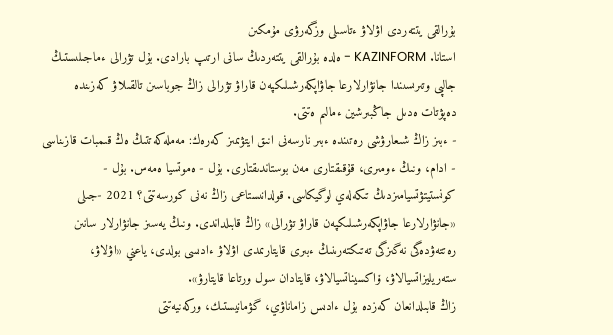بۇرالقى يتتەردى اۋلاۋ ءتاسىلى وزگەرۋى مۇمكىن
استانا. KAZINFORM - ەلدە بۇرالقى يتتەردىڭ سانى ارتىپ بارادى. بۇل تۋرالى ءماجىلىستىڭ جالپى وتىرىسىندا جانۋارلارعا جاۋاپكەرشىلىكپەن قاراۋ تۋرالى زاڭ جوباسىن تالقىلاۋ كەزىندە دەپۋتات ەدىل جاڭبىرشين ءمالىم ەتتى.
- ءبىز زاڭ شىعارۋشى رەتىندە ءبىر نارسەنى انىق ايتۋىمىز كەرەك: مەملەكەتتىڭ ەڭ قىمبات قازىناسى - ادام، ونىڭ ءومىرى، قۇقىقتارى مەن بوستاندىقتارى. بۇل - ەموتسيا ەمەس. بۇل - كونستيتۋتسيامىزدىڭ تىكەلەي لوگيكاسى. قولدانىستاعى زاڭ نەنى كورسەتتى؟ 2021 -جىلى «جانۋارلارعا جاۋاپكەرشىلىكپەن قاراۋ تۋرالى» زاڭ قابىلداندى. ونىڭ يەسىز جانۋارلار سانىن رەتتەۋدەگى نەگىزگى تەتىكتەرىنىڭ ءبىرى قايتارىمدى اۋلاۋ ءادىسى بولدى، ياعني «اۋلاۋ، ستەريليزاتسيالاۋ، ۆاكسيناتسيالاۋ، قايتادان سول ورتاعا قايتارۋ».
زاڭ قابىلدانعان كەزدە بۇل ءادىس زاماناۋي، گۋمانيستىك، وركەنيەتتى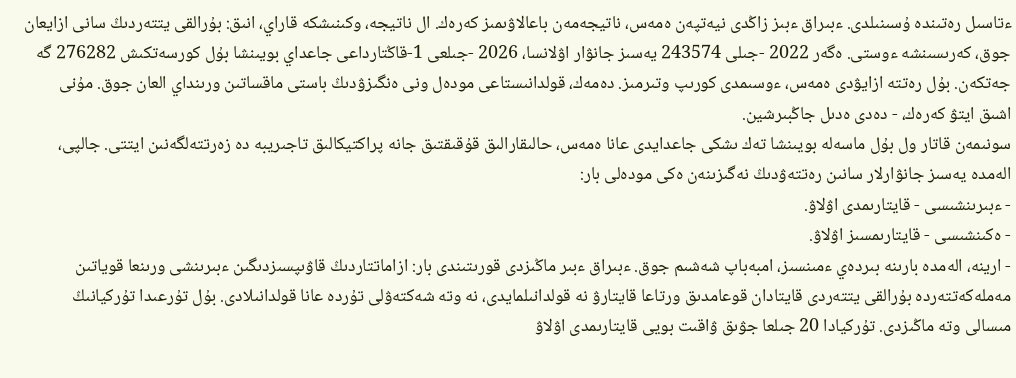ءتاسىل رەتىندە ۇسىنىلدى. ءبىراق ءبىز زاڭدى نيەتپەن ەمەس، ناتيجەمەن باعالاۋىمىز كەرەك. ال ناتيجە، وكىنىشكە قاراي، انىق: بۇرالقى يتتەردىڭ سانى ازايعان جوق، كەرىسىنشە ءوستى. ەگەر 2022 -جىلى 243574 يەسىز جانۋار اۋلانسا، 2026 -جىلعى 1-قاڭتارداعى جاعداي بويىنشا بۇل كورسەتكىش 276282 گە جەتكەن. بۇل رەتتە ازايۋدى ەمەس، ءوسىمدى كورىپ وتىرمىز. دەمەك، قولدانىستاعى مودەل ونى ەنگىزۋدىڭ باستى ماقساتىن ورىنداي العان جوق. مۇنى اشىق ايتۋ كەرەك، - دەدى ەدىل جاڭبىرشين.
سونىمەن قاتار ول بۇل ماسەلە بويىنشا تەك ىشكى جاعدايدى عانا ەمەس، حالىقارالىق قۇقىقتىق جانە پراكتيكالىق تاجىريبە دە زەرتتەلگەنىن ايتتى. جالپى، الەمدە يەسىز جانۋارلار سانىن رەتتەۋدىڭ نەگىزىنەن ەكى مودەلى بار:
- ءبىرىنشىسى - قايتارىمدى اۋلاۋ.
- ەكىنشىسى - قايتارىمسىز اۋلاۋ.
- ارينە، الەمدە بارىنە بىردەي ءمىنسىز، امبەباپ شەشىم جوق. ءبىراق ءبىر ماڭىزدى قورىتىندى بار: ازاماتتاردىڭ قاۋىپسىزدىگىن ءبىرىنشى ورىنعا قوياتىن مەملەكەتتەردە بۇرالقى يتتەردى قايتادان قوعامدىق ورتاعا قايتارۋ نە قولدانىلمايدى، نە وتە شەكتەۋلى تۇردە عانا قولدانىلادى. بۇل تۇرعىدا تۇركيانىڭ مىسالى وتە ماڭىزدى. تۇركيادا 20 جىلعا جۋىق ۋاقىت بويى قايتارىمدى اۋلاۋ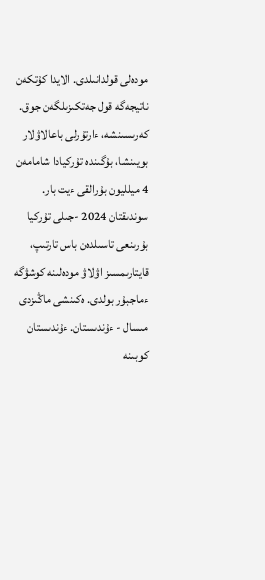مودەلى قولدانىلدى. الايدا كۇتكەن ناتيجەگە قول جەتكىزىلگەن جوق.
كەرىسىنشە، ءارتۇرلى باعالاۋلار بويىنشا، بۇگىندە تۇركيادا شامامەن 4 ميلليون بۇرالقى ءيت بار. سوندىقتان 2024 -جىلى تۇركيا بۇرىنعى تاسىلدەن باس تارتىپ، قايتارىمسىز اۋلاۋ مودەلىنە كوشۋگە ءماجبۇر بولدى. ەكىنشى ماڭىزدى مىسال - ءۇندىستان. ءۇندىستان كوبىنە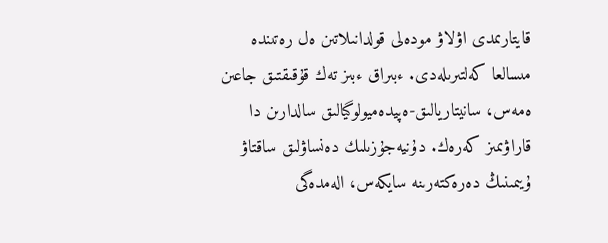قايتارىمدى اۋلاۋ مودەلى قولدانىلاتىن ەل رەتىندە مىسالعا كەلتىرىلەدى. ءبىراق ءبىز تەك قۇقىقتىق جاعىن ەمەس، سانيتاريالىق-ەپيدەميولوگيالىق سالدارىن دا قاراۋىمىز كەرەك. دۇنيەجۇزىلىك دەنساۋلىق ساقتاۋ ۇيىمىنىڭ دەرەكتەرىنە سايكەس، الەمدەگى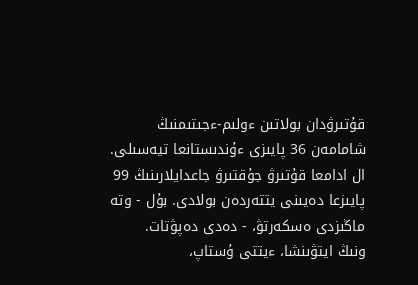قۇتىرۋدان بولاتىن ءولىم-ءجىتىمنىڭ شامامەن 36 پايىزى ءۇندىستانعا تيەسىلى. ال ادامعا قۇتىرۋ جۇقتىرۋ جاعدايلارىنىڭ 99 پايىزعا دەيىنى يتتەردەن بولادى. بۇل - وتە ماڭىزدى ەسكەرتۋ، - دەدى دەپۋتات.
ونىڭ ايتۋىنشا، ءيتتى ۇستاپ،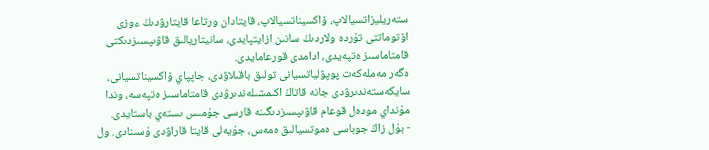ستەريليزاتسيالاپ، ۆاكسيناتسيالاپ، قايتادان ورتاعا قايتارۋدىڭ ءوزى اۆتوماتتى تۇردە ولاردىڭ سانىن ازايتپايدى، سانيتاريالىق قاۋىپسىزدىكتى قامتاماسىز ەتپەيدى، ادامدى قورعامايدى.
ەگەر مەملەكەت پوپۋلياتسيانى تولىق باقىلاۋدى، جاپپاي ۆاكسيناتسيانى، سايكەستەندىرۋدى جانە قاتاڭ اكىمشىلەندىرۋدى قامتاماسىز ەتپەسە، وندا مۇنداي مودەل قوعام قاۋىپسىزدىگىنە قارسى جۇمىس ىستەي باستايدى.
- بۇل زاڭ جوباسى ەموتسيالىق ەمەس، جۇيەلى قايتا قاراۋدى ۇسىنادى. ول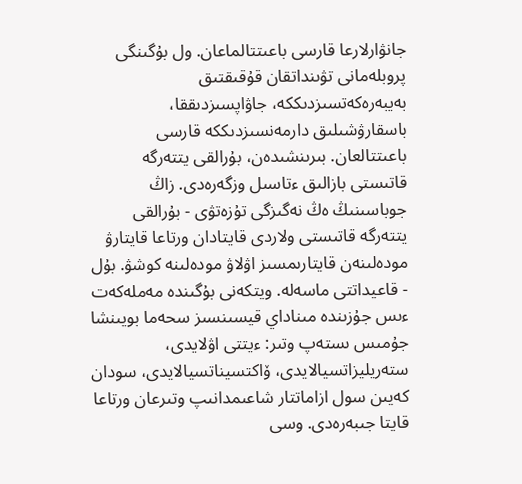جانۋارلارعا قارسى باعىتتالماعان. ول بۇگىنگى پروبلەمانى تۋىنداتقان قۇقىقتىق بەيبەرەكەتسىزدىككە، جاۋاپسىزدىققا، باسقارۋشىلىق دارمەنسىزدىككە قارسى باعىتتالعان. بىرىنشىدەن، بۇرالقى يتتەرگە قاتىستى بازالىق ءتاسىل وزگەرەدى. زاڭ جوباسىنىڭ ەڭ نەگىزگى تۇزەتۋى - بۇرالقى يتتەرگە قاتىستى ولاردى قايتادان ورتاعا قايتارۋ مودەلىنەن قايتارىمسىز اۋلاۋ مودەلىنە كوشۋ. بۇل - قاعيداتتى ماسەلە. ويتكەنى بۇگىندە مەملەكەت ءىس جۇزىندە مىناداي قيسىنسىز سحەما بويىنشا جۇمىس ىستەپ وتىر: ءيتتى اۋلايدى، ستەريليزاتسيالايدى، ۆاكتسيناتسيالايدى، سودان كەيىن سول ازاماتتار شاعىمدانىپ وتىرعان ورتاعا قايتا جىبەرەدى. وسى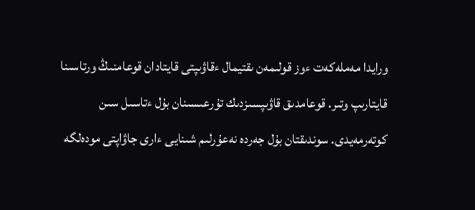ورايدا مەملەكەت ءوز قولىمەن ىقتيمال ءقاۋىپتى قايتادان قوعامنىڭ ورتاسىنا قايتارىپ وتىر. قوعامدىق قاۋىپسىزدىك تۇرعىسىنان بۇل ءتاسىل سىن كوتەرمەيدى. سوندىقتان بۇل جەردە نەعۇرلىم شىنايى ءارى جاۋاپتى مودەلگە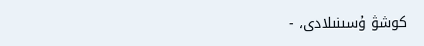كوشۋ ۇسىنىلادى، -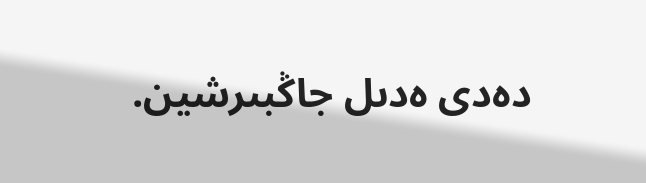دەدى ەدىل جاڭبىرشين.